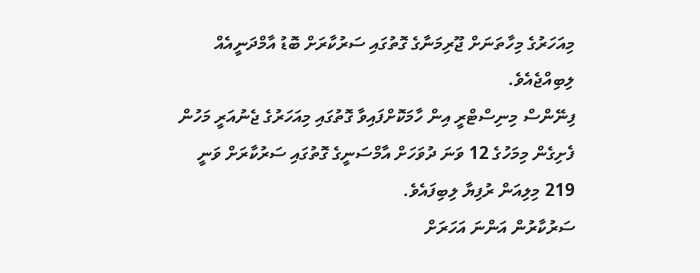މިއަހަރުގެ މިހާތަނަށް ޖޫރިމަނާގެ ގޮތުގައި ސަރުކާރަށް ބޮޑު އާމްދަނީއެއް ލިބިއްޖެއެވެ.
ފިނޭންސް މިނިސްޓްރީ އިން ހާމަކޮށްފައިވާ ގޮތުގައި މިއަހަރުގެ ޖެނުއަރީ މަހުން ފެށިގެން މިމަހުގެ 12 ވަނަ ދުވަހަށް އާމްސަނީގެ ގޮތުގައި ސަރުކާރަށް ވަނީ 219 މިލިއަން ރުފިޔާ ލިބިފައެވެ.
ސަރުކާރުން އަންނަ އަހަރަށް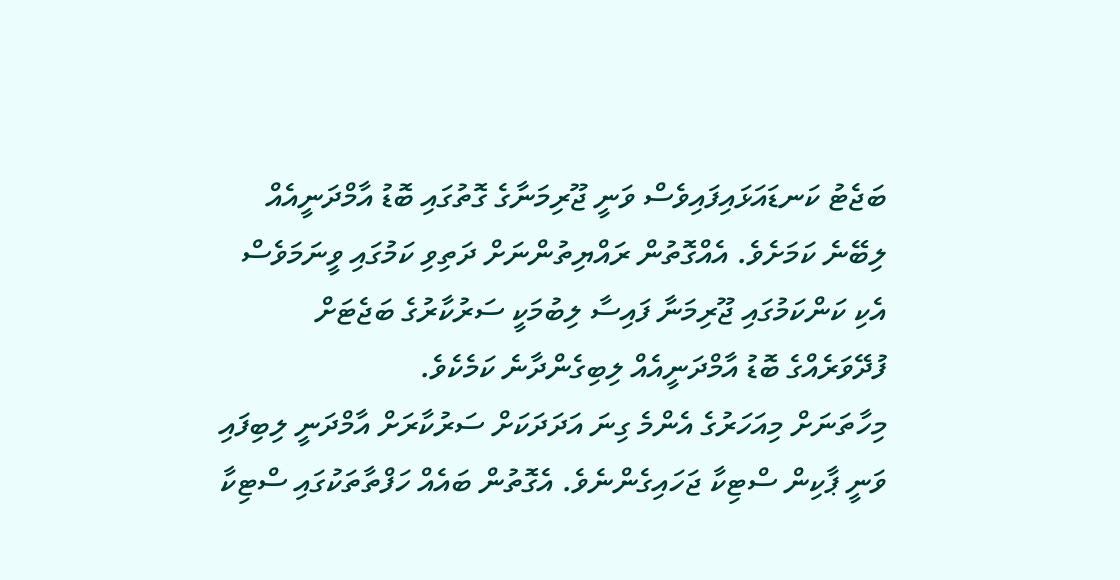ބަޖެޓު ކަނޑައަޅައިފައިވެސް ވަނީ ޖޫރިމަނާގެ ގޮތުގައި ބޮޑު އާމްދަނީއެއް ލިބޭނެ ކަމަށެވެ. އެއްގޮތުން ރައްޔިތުންނަށް ދަތިވި ކަމުގައި ވީނަމަވެސް އެކި ކަންކަމުގައި ޖޫރިމަނާ ފައިސާ ލިބުމަކީ ސަރުކާރުގެ ބަޖެޓަށް ފުދޭވަރެއްގެ ބޮޑު އާމްދަނީއެއް ލިބިގެންދާނެ ކަމެކެވެ.
މިހާތަނަށް މިއަހަރުގެ އެންމެ ގިނަ އަދަދަކަށް ސަރުކާރަށް އާމްދަނީ ލިބިފައި ވަނީ ޕާކިން ސްޓިކާ ޖަހައިގެންނެވެ. އެގޮތުން ބައެއް ހަފްތާތަކުގައި ސްޓިކާ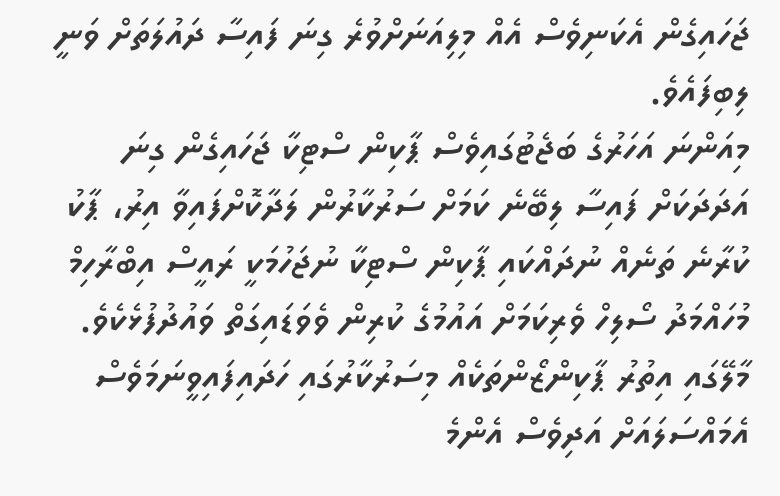ޖަހައިގެން އެކަނިވެސް އެއް މިލިއަނަށްވުރެ ގިނަ ފައިސާ ދައުލަތަށް ވަނީ ލިބިފައެވެ.
މިއަންނަ އަހަރުގެ ބަޖެޓުގައިވެސް ޕާކިން ސްޓިކާ ޖަހައިގެން ގިނަ އަދަދަކަށް ފައިސާ ލިބޭނެ ކަމަށް ސަރުކާރުން ލަދާކޮށްފައިވާ އިރު، ޕާކު ކުރާނެ ތަނެއް ނުދައްކައި ޕާކިން ސްޓިކާ ނުޖަހުމަކީ ރައީސް އިބްރާހިމް މުހައްމަދު ސޯލިހް ވެރިކަމަށް އައުމުގެ ކުރިން ވެވަޑައިގަތް ވައުދުފުޅެކެވެ. މާލޭގައި އިތުރު ޕާކިންޒޯންތަކެއް މިސަރުކާރުގައި ހަދައިފައިވީނަމަވެސް އެމައްސަލައަށް އަދިވެސް އެންމެ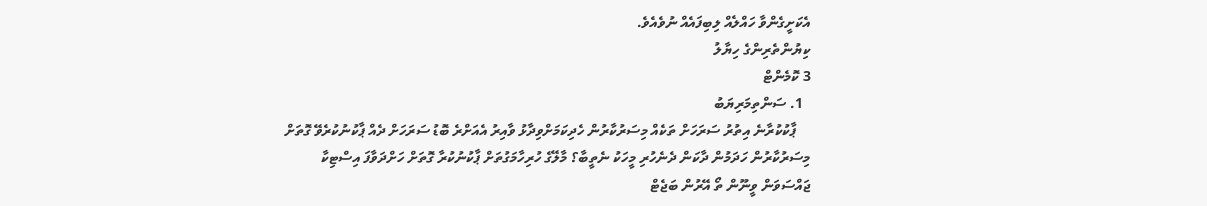އެކަށީގެންވާ ހައްލެއް ލިބިފައެއް ނުވެއެވެ.
ކިޔުންތެރިންގެ ހިޔާލު
3 ކޮމެންޓް
  1. ސަންތިމަރިޔަބު
    ޕާކުކުރާނެ އިތުރު ސަރަހަށް ތަކެއް މިސަރުކާރުން ހެދިކަމަށްވިދާޅު ވާއިރު އެއަށްރެ ބޮޑު ސަރަހަށް ދެއް ޕާކުނުކުރެވޭ ގޮތަށް މިސަރުކާރުން ހަދަމުން ދާކަން ދެނެހުރި މީހަކު ނެތީބާ؟ މާލޭގެ ހުރިހާމަގުތަށް ޕާކުނުކުރާ ގޮތަށް ހަށްދަވާފަ އިސްޓިކާ ޖައްސަވަން ވީނޫން ތޯ އޭރުން ބަޖެޓް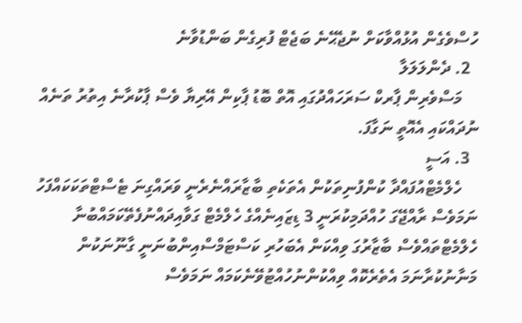ހުސްވެގެން އުޅުއްވާކަށް ނުޖެޙޭނެ ބަޖެޓް ފުރިގެން ބަންޑުވާނެ
  2. ދެންލަލަލާ
    މަސްވެރިން ޕާރކް ސަރަހައްދުގައި އޮތް ބޮޑު ޕާކިން އޭރިޔާ ވެސް ޕާކުރާނެ އިތުރު ތަނެއް ނުދައްކައި އެއޮތީ ނަގާފަ.
  3. އަސީ
    ހެލްމެޓްއުފައްދާ ކުންފުނިތަކުން އެތަކެތި ބާޒާރައްނެރެނީ ވަރައްގިނަ ޓެސްޓްތަކަކައްފަހު ނަމަވެސް ރާއްޖޭގަ ހުއްދަމިކުރަނީ 3 ޑިޒައިނެއްގެ ހެލްމެޓް ގަވާއިދައްނުފެތޭކަމައްބުނާ ހެލްމެޓްތައްވެސް ބާޒާރުގަ ވިއްކަން އެބަހުރި ކަސްޓަމްސްއިންބުނަނީ ގާނޫނަކުން މަނާނުކުރާނަމަ އެތެރެކޮއް ވިއްކުންނުހުއްޓުވޭނެކަމައް ނަމަވެސް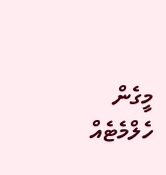މީގެން ހެލްމެޓެއް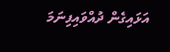އަޅައިގެން ދުއްވައިފިނަމަ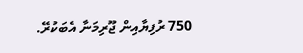750 ރުފިޔާއިން ޖޫރިމަނާ އެބަކުރޭ.